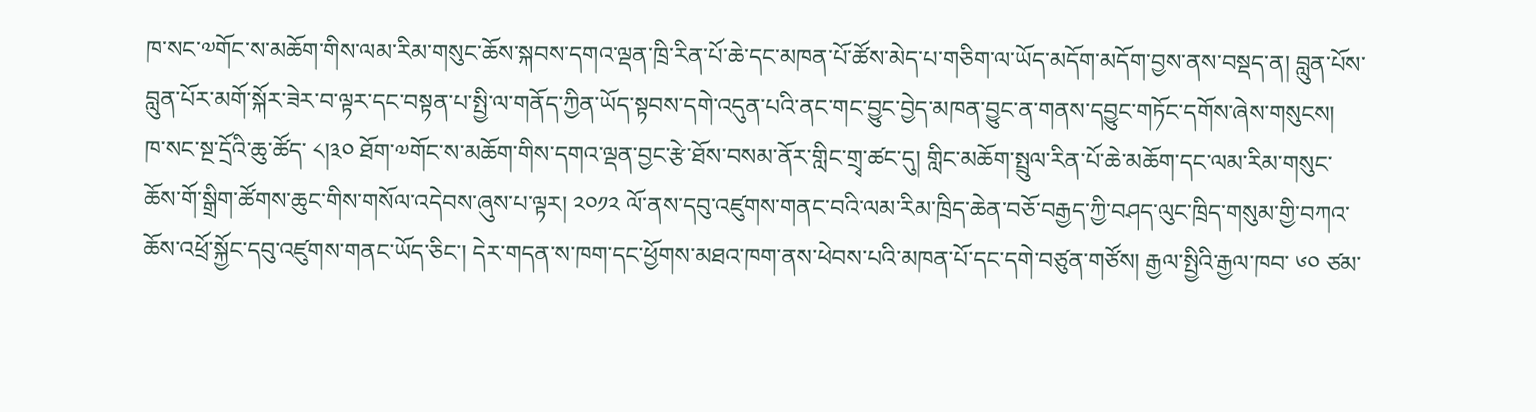ཁ་སང་༧གོང་ས་མཆོག་གིས་ལམ་རིམ་གསུང་ཆོས་སྐབས་དགའ་ལྡན་ཁྲི་རིན་པོ་ཆེ་དང་མཁན་པོ་ཚོས་མེད་པ་གཅིག་ལ་ཡོད་མདོག་མདོག་བྱས་ནས་བསྡད་ན། བླུན་པོས་བླུན་པོར་མགོ་སྐོར་ཟེར་བ་ལྟར་དང་བསྟན་པ་སྤྱི་ལ་གནོད་ཀྱིན་ཡོད་སྟབས་དགེ་འདུན་པའི་ནང་གང་བྱུང་བྱེད་མཁན་བྱུང་ན་གནས་དབྱུང་གཏོང་དགོས་ཞེས་གསུངས།
ཁ་སང་སྔ་དྲོའི་ཆུ་ཚོད་ ༨།༣༠ ཐོག་༧གོང་ས་མཆོག་གིས་དགའ་ལྡན་བྱང་རྩེ་ཐོས་བསམ་ནོར་གླིང་གྲྭ་ཚང་དུ། གླིང་མཆོག་སྤྲུལ་རིན་པོ་ཆེ་མཆོག་དང་ལམ་རིམ་གསུང་ཆོས་གོ་སྒྲིག་ཚོགས་ཆུང་གིས་གསོལ་འདེབས་ཞུས་པ་ལྟར། ༢༠༡༢ ལོ་ནས་དབུ་འཛུགས་གནང་བའི་ལམ་རིམ་ཁྲིད་ཆེན་བཅོ་བརྒྱད་ཀྱི་བཤད་ལུང་ཁྲིད་གསུམ་གྱི་བཀའ་ཆོས་འཕྲོ་སྐྱོང་དབུ་འཛུགས་གནང་ཡོད་ཅིང་། དེར་གདན་ས་ཁག་དང་ཕྱོགས་མཐའ་ཁག་ནས་ཕེབས་པའི་མཁན་པོ་དང་དགེ་བཙུན་གཙོས། རྒྱལ་སྤྱིའི་རྒྱལ་ཁབ་ ༦༠ ཙམ་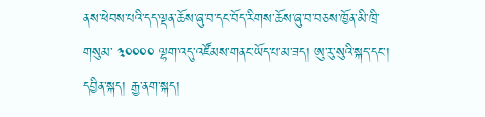ནས་ཕེབས་པའི་དད་ལྡན་ཆོས་ཞུ་བ་དང་བོད་རིགས་ཆོས་ཞུ་བ་བཅས་ཁྱོན་མི་ཁྲི་གསུམ་ ༣༠༠༠༠ ལྷག་འདུ་འཛོམས་གནང་ཡོད་པ་མ་ཟད། ཨུ་རུ་སུའི་སྐད་དང་། དབྱིན་སྐད། རྒྱ་ནག་སྐད།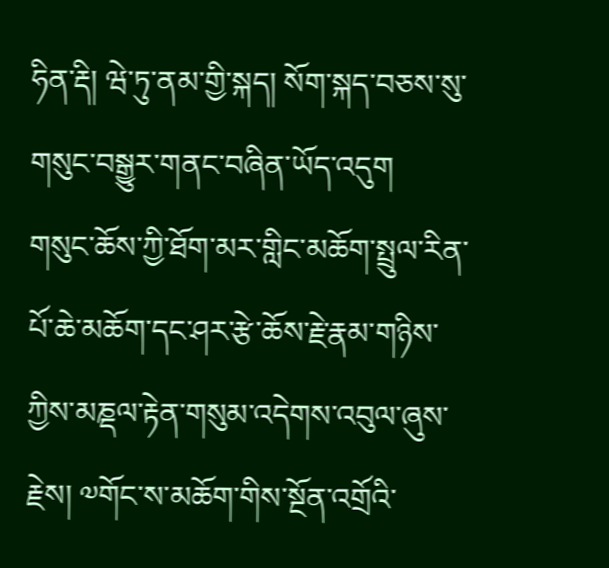ཧིན་རྡི། ཝེ་ཏུ་ནམ་གྱི་སྐད། སོག་སྐད་བཅས་སུ་གསུང་བསྒྱུར་གནང་བཞིན་ཡོད་འདུག
གསུང་ཆོས་ཀྱི་ཐོག་མར་གླིང་མཆོག་སྤྲུལ་རིན་པོ་ཆེ་མཆོག་དང་ཤར་རྩེ་ཆོས་རྗེ་རྣམ་གཉིས་ཀྱིས་མཎྡལ་རྟེན་གསུམ་འདེགས་འབུལ་ཞུས་རྗེས། ༧གོང་ས་མཆོག་གིས་སྔོན་འགྲོའི་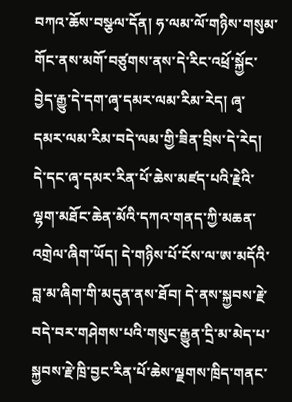བཀའ་ཆོས་བསྩལ་དོན། ཧ་ལམ་ལོ་གཉིས་གསུམ་གོང་ནས་མགོ་བཙུགས་ནས་དེ་རིང་འཕྲོ་སྐྱོང་བྱེད་རྒྱུ་དེ་དག་ཞྭ་དམར་ལམ་རིམ་རེད། ཞྭ་དམར་ལམ་རིམ་བདེ་ལམ་གྱི་ཟིན་བྲིས་དེ་རེད། དེ་དང་ཞྭ་དམར་རིན་པོ་ཆེས་མཛད་པའི་རྗེའི་ལྷག་མཐོང་ཆེན་མོའི་དཀའ་གནད་ཀྱི་མཆན་འགྲེལ་ཞིག་ཡོད། དེ་གཉིས་པོ་ངོས་ལ་ཨ་མདོའི་བླ་མ་ཞིག་གི་མདུན་ནས་ཐོབ། དེ་ནས་སྐྱབས་རྗེ་བདེ་བར་གཤེགས་པའི་གསུང་རྒྱུན་དྲི་མ་མེད་པ་སྐྱབས་རྗེ་ཁྲི་བྱང་རིན་པོ་ཆེས་ལྗགས་ཁྲིད་གནང་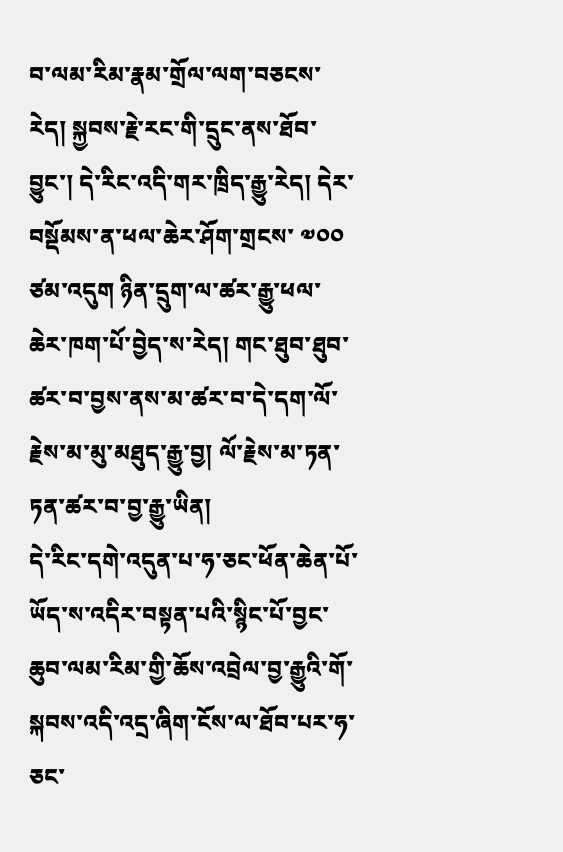བ་ལམ་རིམ་རྣམ་གྲོལ་ལག་བཅངས་རེད། སྐྱབས་རྗེ་རང་གི་དྲུང་ནས་ཐོབ་བྱུང་། དེ་རིང་འདི་གར་ཁྲིད་རྒྱུ་རེད། དེར་བསྡོམས་ན་ཕལ་ཆེར་ཤོག་གྲངས་ ༧༠༠ ཙམ་འདུག ཉིན་དྲུག་ལ་ཚར་རྒྱུ་ཕལ་ཆེར་ཁག་པོ་བྱེད་ས་རེད། གང་ཐུབ་ཐུབ་ཚར་བ་བྱས་ནས་མ་ཚར་བ་དེ་དག་ལོ་རྗེས་མ་མུ་མཐུད་རྒྱུ་བྱ། ལོ་རྗེས་མ་ཏན་ཏན་ཚར་བ་བྱ་རྒྱུ་ཡིན།
དེ་རིང་དགེ་འདུན་པ་ཧ་ཅང་ཕོན་ཆེན་པོ་ཡོད་ས་འདིར་བསྟན་པའི་སྙིང་པོ་བྱང་ཆུབ་ལམ་རིམ་གྱི་ཆོས་འབྲེལ་བྱ་རྒྱུའི་གོ་སྐབས་འདི་འདྲ་ཞིག་ངོས་ལ་ཐོབ་པར་ཧ་ཅང་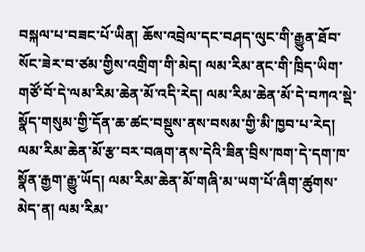བསྐལ་པ་བཟང་པོ་ཡིན། ཆོས་འབྲེལ་དང་བཤད་ལུང་གི་རྒྱུན་ཐོབ་སོང་ཟེར་བ་ཙམ་གྱིས་འགྲིག་གི་མེད། ལམ་རིམ་ནང་གི་ཁྲིད་ཡིག་གཙོ་བོ་དེ་ལམ་རིམ་ཆེན་མོ་འདི་རེད། ལམ་རིམ་ཆེན་མོ་དེ་བཀའ་སྡེ་སྣོད་གསུམ་གྱི་དོན་ཆ་ཚང་བསྡུས་ནས་བསམ་གྱི་མི་ཁྱབ་པ་རེད། ལམ་རིམ་ཆེན་མོ་རྩ་བར་བཞག་ནས་དེའི་ཟིན་བྲིས་ཁག་དེ་དག་ཁ་སྣོན་རྒྱག་རྒྱུ་ཡོད། ལམ་རིམ་ཆེན་མོ་གཞི་མ་ཡག་པོ་ཞིག་ཚུགས་མེད་ན། ལམ་རིམ་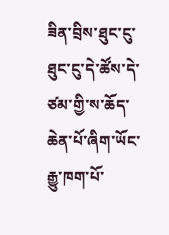ཟིན་བྲིས་ཐུང་ངུ་ཐུང་ངུ་དེ་ཚོས་དེ་ཙམ་གྱི་ས་ཆོད་ཆེན་པོ་ཞིག་ཡོང་རྒྱུ་ཁག་པོ་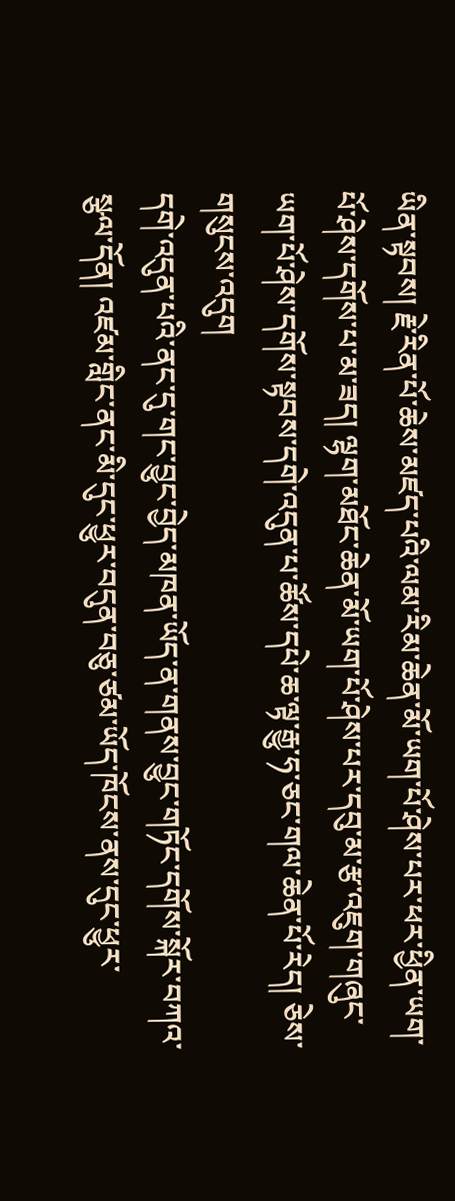ཡིན་སྟབས། རྗེ་རིན་པོ་ཆེས་མཛད་པའི་ལམ་རིམ་ཆེན་མོ་ཡག་པོ་ཤེས་པར་ཕར་ཕྱིན་ཡག་པོ་ཤེས་དགོས་པ་མ་ཟད། ལྷག་མཐོང་ཆེན་མོ་ཡག་པོ་ཤེས་པར་དབུ་མ་རྩ་འཇུག་གཞུང་ཡག་པོ་ཤེས་དགོས་སྟབས་དགེ་འདུན་པ་ཚོས་དཔེ་ཆ་ལྟ་རྒྱུ་ཧ་ཅང་གལ་ཆེན་པོ་རེད། ཅེས་གསུངས་འདུག
དགེ་འདུན་པའི་ནང་དུ་གང་བྱུང་བྱེད་མཁན་ཡོད་ན་གནས་བྱུང་གཏོང་དགོས་སྐོར་བཀའ་སྩལ་དོན། འཛམ་གླིང་ནང་མི་དུང་ཕྱུར་བདུན་བཅུ་ཙམ་ཡོད་ཁོངས་ནས་དུང་ཕྱུར་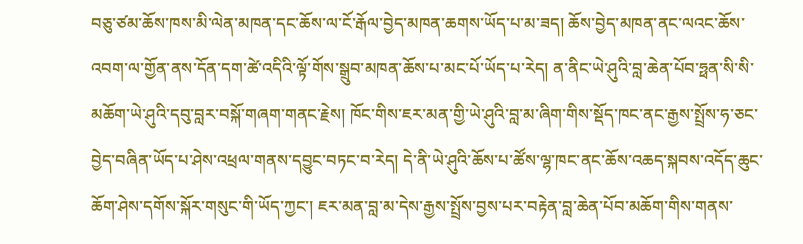བཅུ་ཙམ་ཆོས་ཁས་མི་ལེན་མཁན་དང་ཆོས་ལ་ངོ་རྒོལ་བྱེད་མཁན་ཆགས་ཡོད་པ་མ་ཟད། ཆོས་བྱེད་མཁན་ནང་ལའང་ཆོས་འབག་ལ་གྱོན་ནས་དོན་དག་ཚེ་འདིའི་ལྟོ་གོས་སྒྲུབ་མཁན་ཆོས་པ་མང་པོ་ཡོད་པ་རེད། ན་ནིང་ཡེ་ཤུའི་བླ་ཆེན་པོབ་ཧྥན་སི་སི་མཆོག་ཡེ་ཤུའི་དབུ་བླར་བསྐོ་གཞག་གནང་རྗེས། ཁོང་གིས་ཇར་མན་གྱི་ཡེ་ཤུའི་བླ་མ་ཞིག་གིས་སྡོད་ཁང་ནང་རྒྱས་སྤྲོས་ཧ་ཅང་བྱེད་བཞིན་ཡོད་པ་ཤེས་འཕྲལ་གནས་དབྱུང་བཏང་བ་རེད། དེ་ནི་ཡེ་ཤུའི་ཆོས་པ་ཚོས་ལྷ་ཁང་ནང་ཆོས་འཆད་སྐབས་འདོད་ཆུང་ཆོག་ཤེས་དགོས་སྐོར་གསུང་གི་ཡོད་ཀྱང་། ཇར་མན་བླ་མ་དེས་རྒྱས་སྤྲོས་བྱས་པར་བརྟེན་བླ་ཆེན་པོབ་མཆོག་གིས་གནས་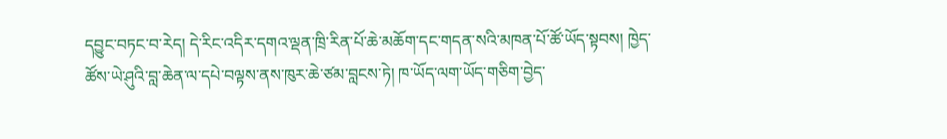དབྱུང་བཏང་བ་རེད། དེ་རིང་འདིར་དགའ་ལྡན་ཁྲི་རིན་པོ་ཆེ་མཆོག་དང་གདན་སའི་མཁན་པོ་ཚོ་ཡོད་སྟབས། ཁྱེད་ཚོས་ཡེ་ཤུའི་བླ་ཆེན་ལ་དཔེ་བལྟས་ནས་ཁུར་ཆེ་ཙམ་བླངས་ཏེ། ཁ་ཡོད་ལག་ཡོད་གཅིག་བྱེད་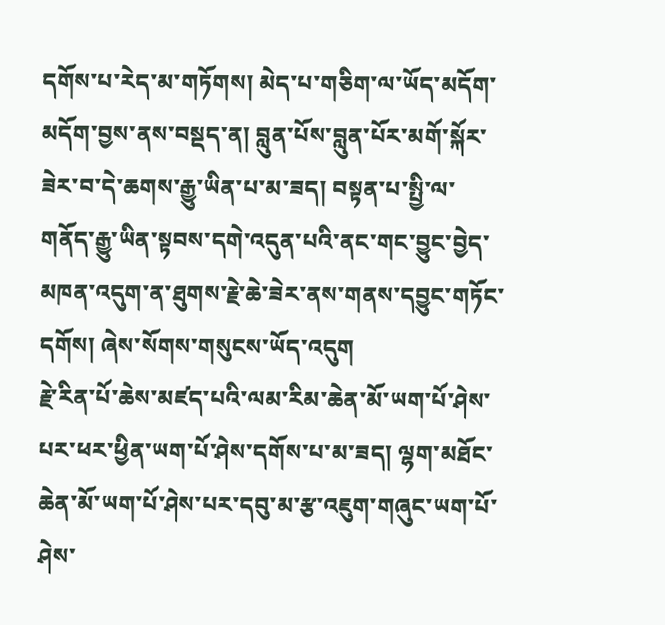དགོས་པ་རེད་མ་གཏོགས། མེད་པ་གཅིག་ལ་ཡོད་མདོག་མདོག་བྱས་ནས་བསྡད་ན། བླུན་པོས་བླུན་པོར་མགོ་སྐོར་ཟེར་བ་དེ་ཆགས་རྒྱུ་ཡིན་པ་མ་ཟད། བསྟན་པ་སྤྱི་ལ་གནོད་རྒྱུ་ཡིན་སྟབས་དགེ་འདུན་པའི་ནང་གང་བྱུང་བྱེད་མཁན་འདུག་ན་ཐུགས་རྗེ་ཆེ་ཟེར་ནས་གནས་དབྱུང་གཏོང་དགོས། ཞེས་སོགས་གསུངས་ཡོད་འདུག
རྗེ་རིན་པོ་ཆེས་མཛད་པའི་ལམ་རིམ་ཆེན་མོ་ཡག་པོ་ཤེས་པར་ཕར་ཕྱིན་ཡག་པོ་ཤེས་དགོས་པ་མ་ཟད། ལྷག་མཐོང་ཆེན་མོ་ཡག་པོ་ཤེས་པར་དབུ་མ་རྩ་འཇུག་གཞུང་ཡག་པོ་ཤེས་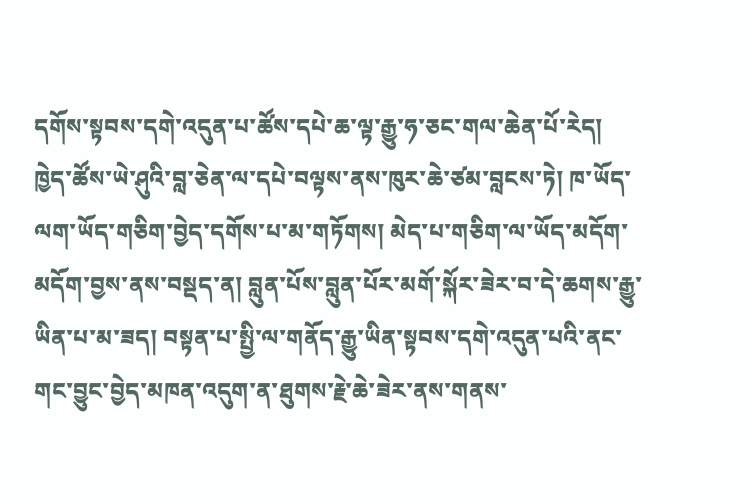དགོས་སྟབས་དགེ་འདུན་པ་ཚོས་དཔེ་ཆ་ལྟ་རྒྱུ་ཧ་ཅང་གལ་ཆེན་པོ་རེད།
ཁྱེད་ཚོས་ཡེ་ཤུའི་བླ་ཅེན་ལ་དཔེ་བལྟས་ནས་ཁུར་ཆེ་ཙམ་བླངས་ཏེ། ཁ་ཡོད་ལག་ཡོད་གཅིག་བྱེད་དགོས་པ་མ་གཏོགས། མེད་པ་གཅིག་ལ་ཡོད་མདོག་མདོག་བྱས་ནས་བསྡད་ན། བླུན་པོས་བླུན་པོར་མགོ་སྐོར་ཟེར་བ་དེ་ཆགས་རྒྱུ་ཡིན་པ་མ་ཟད། བསྟན་པ་སྤྱི་ལ་གནོད་རྒྱུ་ཡིན་སྟབས་དགེ་འདུན་པའི་ནང་གང་བྱུང་བྱེད་མཁན་འདུག་ན་ཐུགས་རྗེ་ཆེ་ཟེར་ནས་གནས་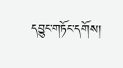དབྱུང་གཏོང་དགོས།